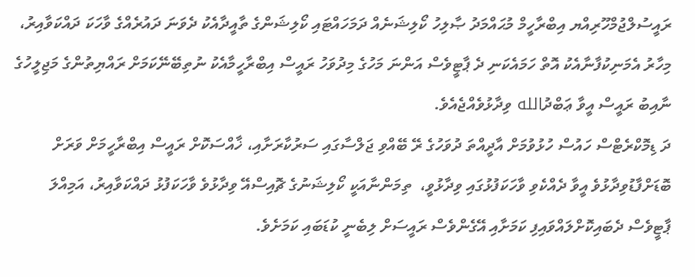ރައީސުލްޖުމްހޫރިއްޔ އިބްރާހީމް މުޙައްމަދު ޞާލިހު ކޯލިޝަނެއް ދަމަހައްޓައި ކޯލިޝަންގެ ތާއީދާއެކު ދެވަނަ ދައުރެއްގެ ވާހަކަ ދައްކަވާއިރު، މިހާރު އެމަނިކުފާނާއެކު އޮތް ހަމައެކަނި ދެ ޕާޓީވެސް އަންނަ މަހުގެ މިދުވަހު ރައީސް އިބްރާހީމާއެކު ނުތިބޭނޭކަމަށް ރައްޔިތުންގެ މަޖިލީހުގެ ނާއިބު ރައީސް އީވާ ޢަބްދުالله ވިދާޅުވެއްޖެއެވެ.
ދަ ޑިމޮކްރެޓްސް ހައުސް ހުޅުވުމަށް އާދީއްތަ ދުވަހުގެ ރޭ ބޭއްވި ޖަލްސާގައި ސަރުކާރަށާއި، ޚާއްސަކޮށް ރައީސް އިބްރާހީމަށް ވަރަށް ބޮޑަށްފާޑުވިދާޅުވެ އީވާ ދެއްކެވި ވާހަކަފުޅުގައި ވިދާޅުވީ،  ތިމަންނާއަކީ ކޯލިޝަނުގެ ޗޮއިސްއޭ ވިދާޅުވެ ވާހަކަފުޅު ދައްކަވާއިރު، އަމިއްލަ ޕާޓީވެސް ދެބައިކޮށްލައްވައިފި ކަމަށާއި އޭގެންވެސް ރައީސަށް ލިބެނީ ކުޑަބައި ކަމަށެވެ.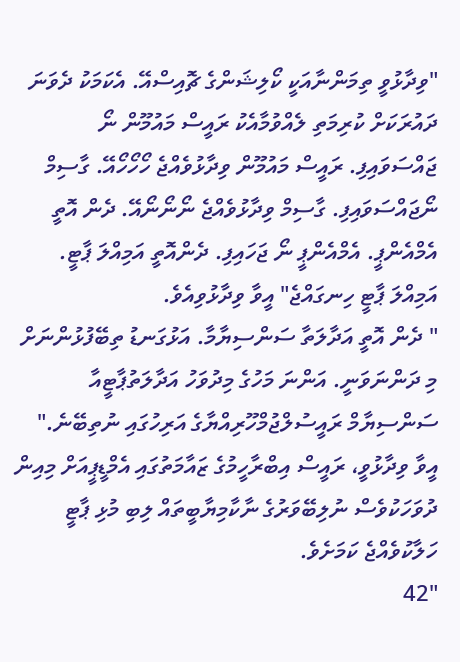"ވިދާޅުވީ ތިމަންނާއަކީ ކޯލިޝަންގެ ޗޮއިސްއޭ. އެކަމަކު ދެވަނަ ދައުރަކަށް ކުރިމަތި ލެއްވުމާއެކު ރައީސް މައުމޫން ނޯ ޖައްސަވައިފި. ރައީސް މައުމޫން ވިދާޅުވެއްޖެ ހޯހޯހޯއޭ. ގާސިމް ނޯޖައްސަވައިފި. ގާސިމް ވިދާޅުވެއްޖެ ނޯނޯނޯއޭ. ދެން އޮތީ އެމްއެންޕީ. އެމްއެންޕީ ނޯ ޖަހައިފި. ދެންއޮތީ އަމިއްލަ ޕާޓީ. އަމިއްލަ ޕާޓީ ހިނގައްޖެ" އީވާ ވިދާޅުވިއެވެ.
" ދެން އޮތީ އަދާލަތާ ސަންސިޔާމާ. އަޅުގަނޑު ތިބޭފުޅުންނަށް މި ދަންނަވަނީ. އަންނަ މަހުގެ މިދުވަހު އަދާލަތުޕާޓީއާ ސަންސިޔާމް ރައީސުލްޖުމްހޫރިއްޔާގެ އަރިހުގައި ނުތިބޭނެ."
އީވާ ވިދާޅުވީ، ރައީސް އިބްރާހީމުގެ ޒައާމަތުގައި އެމްޑީޕީއަށް މިއިން ދުވަހަކުވެސް ނުލިބޭވަރުގެ ނާކާމިޔާބީތައް ލިބި މުޅި ޕާޓީ ހަލާކުވެއްޖެ ކަމަށެވެ.
"42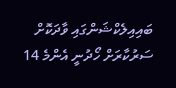ބައިއިލެކްޝަންގައި ވާދަކޮށް ސަރުކާރަށް ހޯދުނީ އެންމެ 14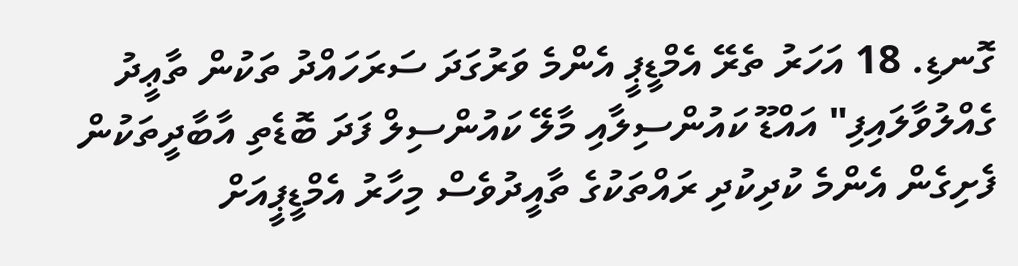ގޮނޑި. 18 އަހަރު ތެރޭ އެމްޑީޕީ އެންމެ ވަރުގަދަ ސަރަހައްދު ތަކުން ތާޢީދު ގެއްލުވާލައިފި" އައްޑޫ ކައުންސިލާއި މާލޭ ކައުންސިލް ފަދަ ބޮޑެތި އާބާދީތަކުން ފެށިގެން އެންމެ ކުދިކުދި ރައްތަކުގެ ތާއީދުވެސް މިހާރު އެމްޑީޕީއަށް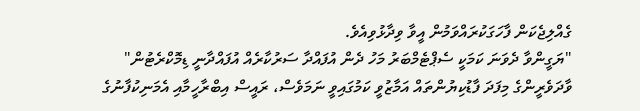ގެއްލިޖެކަން ފާހަގަކުރައްވަމުން އީވާ ވިދާޅުވިއެވެ.
"ޔަގީންވާ ދެވަނަ ކަމަކީ ސެޕްޓެމްބަރު މަހު ދެން އުފައްދާ ސަރުކާރެއް އުފައްދާނީ ޑިމޮކްރެޓުން"
ވާދަވެރީންގެ މިފަދަ ފާޑުކިޔުންތައް އަމާޒުވީ ކަމުގައިވީ ނަމަވެސް، ރައީސް އިބްރާހީމާއި އެމަނިކުފާނުގެ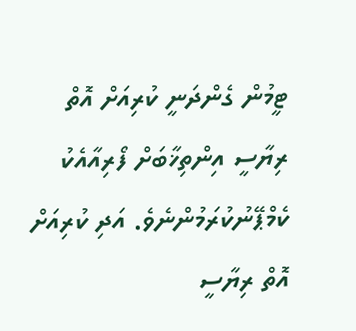ޓީމުން ގެންދަނީ ކުރިއަށް އޮތް ރިޔާސީ އިންތިޚާބަށް ފޯރިއާއެކު ކެމްޕޭނުކުރަމުންނެވެ. އަދި ކުރިއަށް އޮތް ރިޔާސީ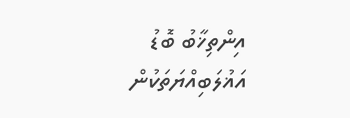އިންތިޚާބު ބޮޑު އަޣުލަބިއްޔަތަކުން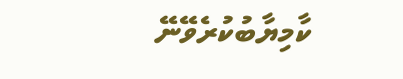ކާމިޔާބުކުރެވޭނޭ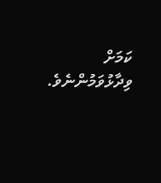ކަމަށް ވިދާޅުވަމުންނެވެ.